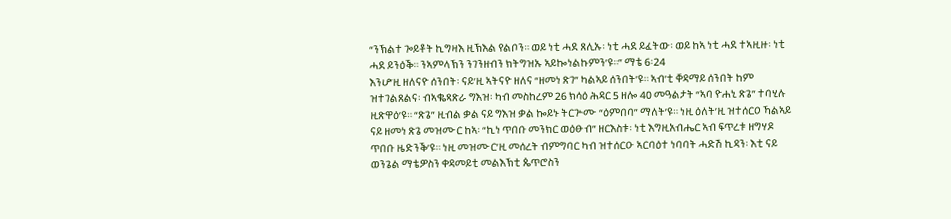“ንኽልተ ጐይቶት ኪግዛእ ዚኽእል የልቦን። ወይ ነቲ ሓደ ጸሊኡ፡ ነቲ ሓደ ይፈትው፡ ወይ ከኣ ነቲ ሓደ ተኣዚዙ፡ ነቲ ሓደ ይንዕቕ። ንኣምላኽን ንገንዘብን ክትግዝኡ ኣይኰነልኩምን’ዩ።” ማቴ 6፡24
እንሆ’ዚ ዘለናዮ ሰንበት፡ ናይ’ዚ ኣትናዮ ዘለና “ዘመነ ጽገ” ካልኣይ ሰንበት’ዩ። ኣብ’ቲ ቐዳማይ ሰንበት ከም ዝተገልጸልና፡ ብኣቈጻጽራ ግእዝ፡ ካብ መስከረም 26 ክሳዕ ሕዳር 5 ዘሎ 40 መዓልታት “ኣባ ዮሐኒ ጽጌ” ተባሂሉ ዚጽዋዕ’ዩ። “ጽጌ” ዚብል ቃል ናይ ግእዝ ቃል ኰይኑ ትርጕሙ “ዕምበባ” ማለት’ዩ። ነዚ ዕለት’ዚ ዝተሰርዐ ኻልኣይ ናይ ዘመነ ጽጌ መዝሙር ከኣ፡ “ኪነ ጥበቡ መንክር ወዕፁብ” ዘርእስቱ፡ ነቲ እግዚአብሔር ኣብ ፍጥረቱ ዘግሃዶ ጥበቡ ዜድንቕ’ዩ። ነዚ መዝሙር’ዚ መሰረት ብምግባር ካብ ዝተሰርዑ ኣርባዕተ ነባባት ሓድሽ ኪዳን፡ እቲ ናይ ወንጌል ማቴዎስን ቀዳመይቲ መልእኽቲ ጴጥሮስን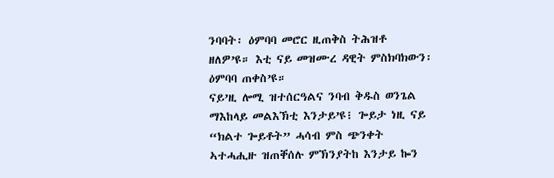ንባባት፡ ዕምባባ መሮር ዚጠቅስ ትሕዝቶ ዘለዎ’ዩ። እቲ ናይ መዝሙረ ዳዊት ምስክባክውን፡ ዕምባባ ጠቀስ’ዩ።
ናይ’ዚ ሎሚ ዝተሰርዓልና ንባብ ቅዱስ ወንጌል ማእከላይ መልእኽቲ እንታይ’ዩ፧ ጐይታ ነዚ ናይ “ክልተ ጐይቶት” ሓሳብ ምስ ጭንቀት ኣተሓሒዙ ዝጠቐሰሉ ምኽንያትከ እንታይ ኰን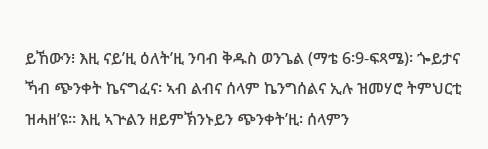ይኸውን፧ እዚ ናይ’ዚ ዕለት’ዚ ንባብ ቅዱስ ወንጌል (ማቴ 6፡9-ፍጻሜ)፡ ጐይታና ኻብ ጭንቀት ኬናግፈና፡ ኣብ ልብና ሰላም ኬንግሰልና ኢሉ ዝመሃሮ ትምህርቲ ዝሓዘ’ዩ። እዚ ኣጕልን ዘይምኽንኑይን ጭንቀት’ዚ፡ ሰላምን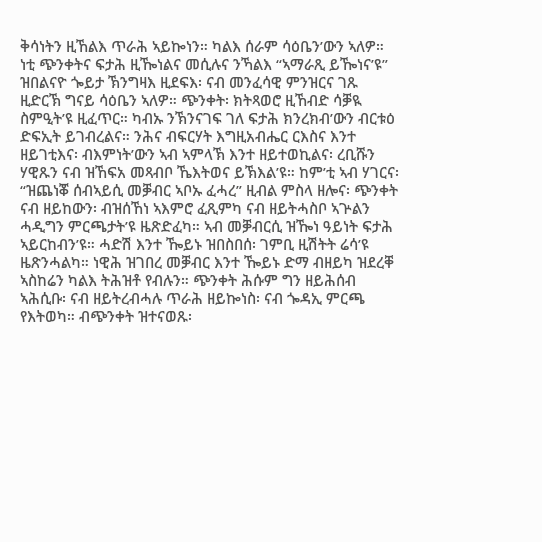ቅሳነትን ዚኸልእ ጥራሕ ኣይኰነን። ካልእ ሰራም ሳዕቤን’ውን ኣለዎ። ነቲ ጭንቀትና ፍታሕ ዚዀነልና መሲሉና ንኻልእ “ኣማራጺ ይዀነና’ዩ” ዝበልናዮ ጐይታ ኽንግዛእ ዚደፍእ፡ ናብ መንፈሳዊ ምንዝርና ገጹ ዚድርኽ ግናይ ሳዕቤን ኣለዎ። ጭንቀት፡ ክትጻወሮ ዚኸብድ ሳቓዪ ስምዒት’ዩ ዚፈጥር። ካብኡ ንኽንናገፍ ገለ ፍታሕ ክንረክብ’ውን ብርቱዕ ድፍኢት ይገብረልና። ንሕና ብፍርሃት እግዚአብሔር ርእስና እንተ ዘይገቲእና፡ ብእምነት’ውን ኣብ ኣምላኽ እንተ ዘይተወኪልና፡ ረቢሹን ሃዊጹን ናብ ዝኸፍአ መጻብቦ ኼእትወና ይኽእል’ዩ። ከም’ቲ ኣብ ሃገርና፡ “ዝጨነቖ ሰብኣይሲ መቓብር ኣቦኡ ፈሓረ” ዚብል ምስላ ዘሎና፡ ጭንቀት ናብ ዘይከውን፡ ብዝሰኸነ ኣእምሮ ፈጺምካ ናብ ዘይትሓስቦ ኣጕልን ሓዲግን ምርጫታት’ዩ ዜጽድፈካ። ኣብ መቓብርሲ ዝዀነ ዓይነት ፍታሕ ኣይርከብን’ዩ። ሓድሽ እንተ ዀይኑ ዝበስበሰ፡ ገምቢ ዚሽትት ሬሳ’ዩ ዜጽንሓልካ። ነዊሕ ዝገበረ መቓብር እንተ ዀይኑ ድማ ብዘይካ ዝደረቐ ኣስከሬን ካልእ ትሕዝቶ የብሉን። ጭንቀት ሕሱም ግን ዘይሕሰብ ኣሕሲቡ፡ ናብ ዘይትረብሓሉ ጥራሕ ዘይኰነስ፡ ናብ ጐዳኢ ምርጫ የእትወካ። ብጭንቀት ዝተናወጹ፡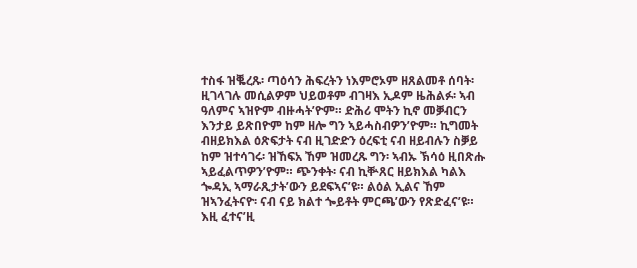ተስፋ ዝቘረጹ፡ ጣዕሳን ሕፍረትን ነእምሮኦም ዘጸልመቶ ሰባት፡ ዚገላገሉ መሲልዎም ህይወቶም ብገዛእ ኢዶም ዜሕልፉ፡ ኣብ ዓለምና ኣዝዮም ብዙሓት’ዮም። ድሕሪ ሞትን ኪኖ መቓብርን እንታይ ይጽበዮም ከም ዘሎ ግን ኣይሓስብዎን’ዮም። ኪግመት ብዘይክእል ዕጽፍታት ናብ ዚገድድን ዕረፍቲ ናብ ዘይብሉን ስቓይ ከም ዝተሳገሩ፡ ዝኸፍአ ኸም ዝመረጹ ግን፡ ኣብኡ ኽሳዕ ዚበጽሑ ኣይፈልጥዎን’ዮም። ጭንቀት፡ ናብ ኪቝጸር ዘይክእል ካልእ ጐዳኢ ኣማራጺታት’ውን ይደፍኣና’ዩ። ልዕል ኢልና ኸም ዝኣንፈትናዮ፡ ናብ ናይ ክልተ ጐይቶት ምርጫ’ውን የጽድፈና’ዩ።
እዚ ፈተና’ዚ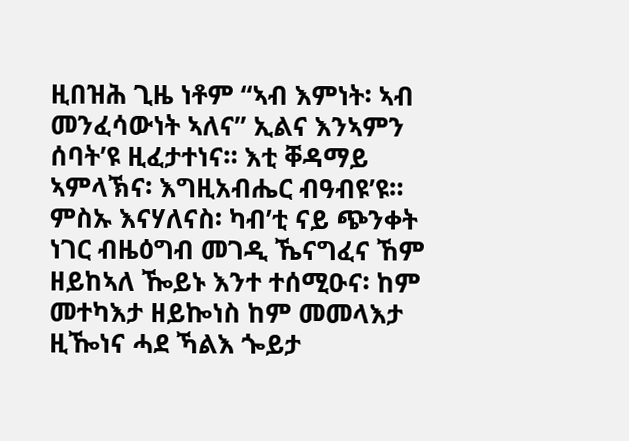ዚበዝሕ ጊዜ ነቶም “ኣብ እምነት፡ ኣብ መንፈሳውነት ኣለና” ኢልና እንኣምን ሰባት’ዩ ዚፈታተነና። እቲ ቐዳማይ ኣምላኽና፡ እግዚአብሔር ብዓብዩ’ዩ። ምስኡ እናሃለናስ፡ ካብ’ቲ ናይ ጭንቀት ነገር ብዜዕግብ መገዲ ኼናግፈና ኸም ዘይከኣለ ዀይኑ እንተ ተሰሚዑና፡ ከም መተካእታ ዘይኰነስ ከም መመላእታ ዚዀነና ሓደ ኻልእ ጐይታ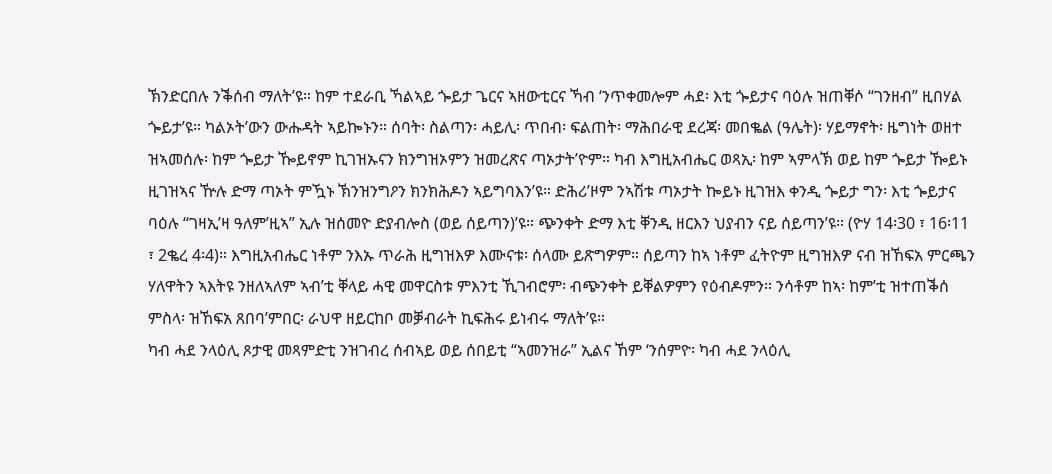ኽንድርበሉ ንቕሰብ ማለት’ዩ። ከም ተደራቢ ኻልኣይ ጐይታ ጌርና ኣዘውቲርና ኻብ ‘ንጥቀመሎም ሓደ፡ እቲ ጐይታና ባዕሉ ዝጠቐሶ “ገንዘብ” ዚበሃል ጐይታ’ዩ። ካልኦት’ውን ውሑዳት ኣይኰኑን። ሰባት፡ ስልጣን፡ ሓይሊ፡ ጥበብ፡ ፍልጠት፡ ማሕበራዊ ደረጃ፡ መበቈል (ዓሌት)፡ ሃይማኖት፡ ዜግነት ወዘተ ዝኣመሰሉ፡ ከም ጐይታ ዀይኖም ኪገዝኡናን ክንግዝኦምን ዝመረጽና ጣኦታት’ዮም። ካብ እግዚአብሔር ወጻኢ፡ ከም ኣምላኽ ወይ ከም ጐይታ ዀይኑ ዚገዝኣና ዅሉ ድማ ጣኦት ምዃኑ ኽንዝንግዖን ክንክሕዶን ኣይግባእን’ዩ። ድሕሪ’ዞም ንኣሽቱ ጣኦታት ኰይኑ ዚገዝእ ቀንዲ ጐይታ ግን፡ እቲ ጐይታና ባዕሉ “ገዛኢ’ዛ ዓለም’ዚኣ” ኢሉ ዝሰመዮ ድያብሎስ (ወይ ሰይጣን)’ዩ። ጭንቀት ድማ እቲ ቐንዲ ዘርእን ህያብን ናይ ሰይጣን’ዩ። (ዮሃ 14፡30 ፣ 16፡11 ፣ 2ቈረ 4፡4)። እግዚአብሔር ነቶም ንእኡ ጥራሕ ዚግዝእዎ እሙናቱ፡ ሰላሙ ይጽግዎም። ሰይጣን ከኣ ነቶም ፈትዮም ዚግዝእዎ ናብ ዝኸፍአ ምርጫን ሃለዋትን ኣእትዩ ንዘለኣለም ኣብ’ቲ ቐላይ ሓዊ መዋርስቱ ምእንቲ ኺገብሮም፡ ብጭንቀት ይቐልዎምን የዕብዶምን። ንሳቶም ከኣ፡ ከም’ቲ ዝተጠቕሰ ምስላ፡ ዝኸፍአ ጸበባ’ምበር፡ ራህዋ ዘይርከቦ መቓብራት ኪፍሕሩ ይነብሩ ማለት’ዩ።
ካብ ሓደ ንላዕሊ ጾታዊ መጻምድቲ ንዝገብረ ሰብኣይ ወይ ሰበይቲ “ኣመንዝራ” ኢልና ኸም ‘ንሰምዮ፡ ካብ ሓደ ንላዕሊ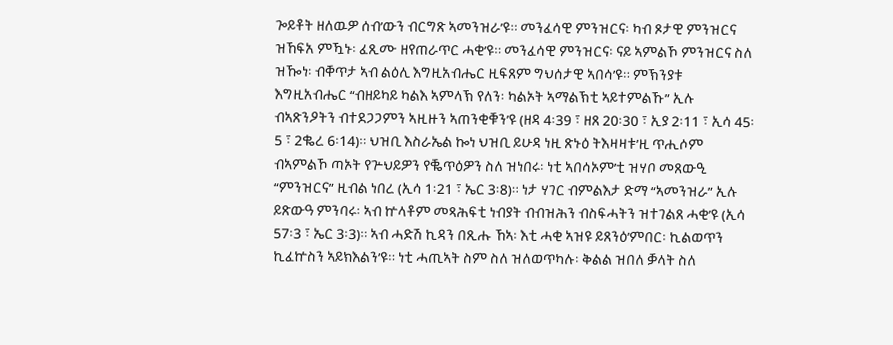ጐይቶት ዘለዉዎ ሰብ’ውን ብርግጽ ኣመንዝራ’ዩ። መንፈሳዊ ምንዝርና፡ ካብ ጾታዊ ምንዝርና ዝኸፍአ ምዃኑ፡ ፈጺሙ ዘየጠራጥር ሓቂ’ዩ። መንፈሳዊ ምንዝርና፡ ናይ ኣምልኾ ምንዝርና ስለ ዝዀነ፡ ብቐጥታ ኣብ ልዕሊ እግዚአብሔር ዚፍጸም ግህሰታዊ ኣበሳ’ዩ። ምኽንያቱ እግዚአብሔር “ብዘይካይ ካልእ ኣምላኽ የለን፡ ካልኦት ኣማልኽቲ ኣይተምልኹ” ኢሉ ብኣጽንዖትን ብተደጋጋምን ኣዚዙን ኣጠንቂቑን’ዩ (ዘዳ 4፡39 ፣ ዘጸ 20፡30 ፣ ኢያ 2፡11 ፣ ኢሳ 45፡5 ፣ 2ቈረ 6፡14)። ህዝቢ እስራኤል ኰነ ህዝቢ ይሁዳ ነዚ ጽኑዕ ትእዛዛቱ’ዚ ጥሒሶም ብኣምልኾ ጣኦት የጕህይዎን የቘጥዕዎን ስለ ዝነበሩ፡ ነቲ ኣበሳኦም’ቲ ዝሃቦ መጸውዒ “ምንዝርና” ዚብል ነበረ (ኢሳ 1፡21 ፣ ኤር 3፡8)። ነታ ሃገር ብምልእታ ድማ “ኣመንዝራ” ኢሉ ይጽውዓ ምንባሩ፡ ኣብ ኵላቶም መጻሕፍቲ ነብያት ብብዝሕን ብስፍሓትን ዝተገልጸ ሓቂ’ዩ (ኢሳ 57፡3 ፣ ኤር 3፡3)። ኣብ ሓድሽ ኪዳን በጺሑ ኸኣ፡ እቲ ሓቂ ኣዝዩ ይጸንዕ’ምበር፡ ኪልወጥን ኪፈኵስን ኣይክእልን’ዩ። ነቲ ሓጢኣት ስም ስለ ዝለወጥካሉ፡ ቅልል ዝበለ ቓላት ስለ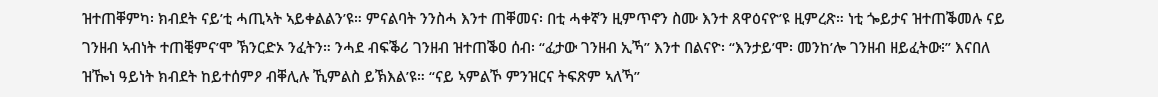ዝተጠቐምካ፡ ክብደት ናይ’ቲ ሓጢኣት ኣይቀልልን’ዩ። ምናልባት ንንስሓ እንተ ጠቐመና፡ በቲ ሓቀኛን ዚምጥኖን ስሙ እንተ ጸዋዕናዮ’ዩ ዚምረጽ። ነቲ ጐይታና ዝተጠቕመሉ ናይ ገንዘብ ኣብነት ተጠቒምና’ሞ ኽንርድኦ ንፈትን። ንሓደ ብፍቕሪ ገንዘብ ዝተጠቕዐ ሰብ፡ “ፈታው ገንዘብ ኢኻ” እንተ በልናዮ፡ “እንታይ’ሞ፡ መንከ’ሎ ገንዘብ ዘይፈትው፧” እናበለ ዝዀነ ዓይነት ክብደት ከይተሰምዖ ብቐሊሉ ኺምልስ ይኽእል’ዩ። “ናይ ኣምልኾ ምንዝርና ትፍጽም ኣለኻ”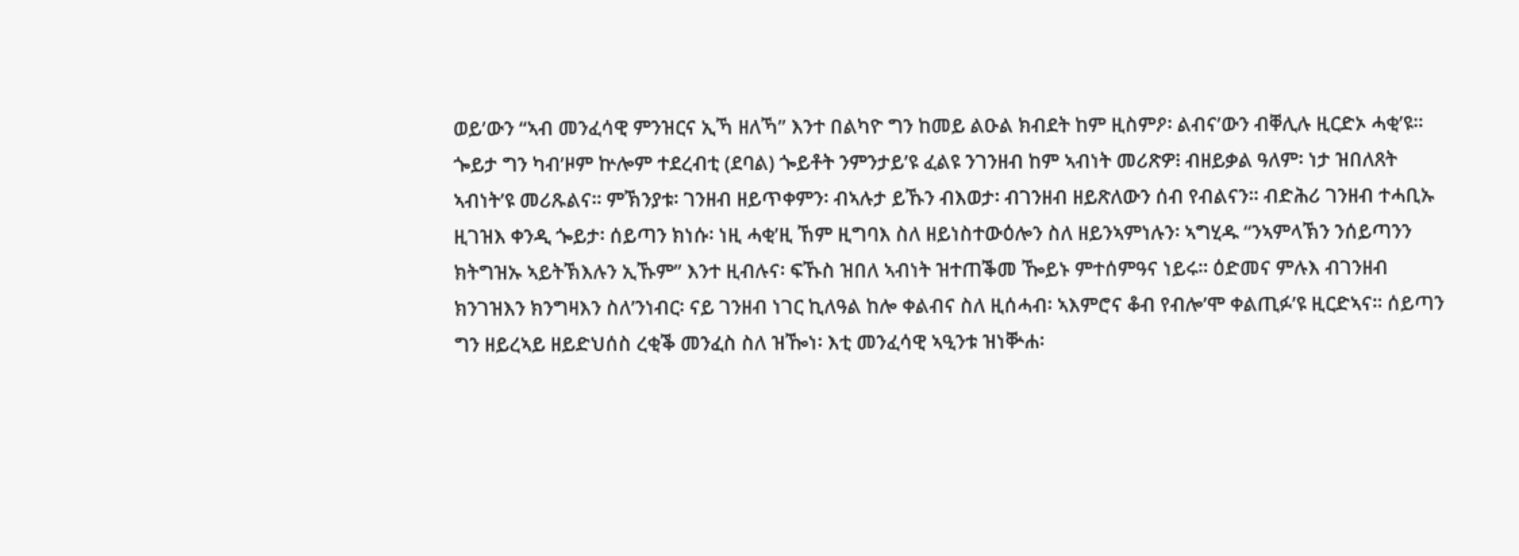ወይ’ውን “ኣብ መንፈሳዊ ምንዝርና ኢኻ ዘለኻ” እንተ በልካዮ ግን ከመይ ልዑል ክብደት ከም ዚስምዖ፡ ልብና’ውን ብቐሊሉ ዚርድኦ ሓቂ’ዩ።
ጐይታ ግን ካብ’ዞም ኵሎም ተደረብቲ (ደባል) ጐይቶት ንምንታይ’ዩ ፈልዩ ንገንዘብ ከም ኣብነት መሪጽዎ፧ ብዘይቃል ዓለም፡ ነታ ዝበለጸት ኣብነት’ዩ መሪጹልና። ምኽንያቱ፡ ገንዘብ ዘይጥቀምን፡ ብኣሉታ ይኹን ብእወታ፡ ብገንዘብ ዘይጽለውን ሰብ የብልናን። ብድሕሪ ገንዘብ ተሓቢኡ ዚገዝእ ቀንዲ ጐይታ፡ ሰይጣን ክነሱ፡ ነዚ ሓቂ’ዚ ኸም ዚግባእ ስለ ዘይነስተውዕሎን ስለ ዘይንኣምነሉን፡ ኣግሂዱ “ንኣምላኽን ንሰይጣንን ክትግዝኡ ኣይትኽእሉን ኢኹም” እንተ ዚብሉና፡ ፍኹስ ዝበለ ኣብነት ዝተጠቕመ ዀይኑ ምተሰምዓና ነይሩ። ዕድመና ምሉእ ብገንዘብ ክንገዝእን ክንግዛእን ስለ’ንነብር፡ ናይ ገንዘብ ነገር ኪለዓል ከሎ ቀልብና ስለ ዚሰሓብ፡ ኣእምሮና ቆብ የብሎ’ሞ ቀልጢፉ’ዩ ዚርድኣና። ሰይጣን ግን ዘይረኣይ ዘይድህሰስ ረቂቕ መንፈስ ስለ ዝዀነ፡ እቲ መንፈሳዊ ኣዒንቱ ዝነቝሐ፡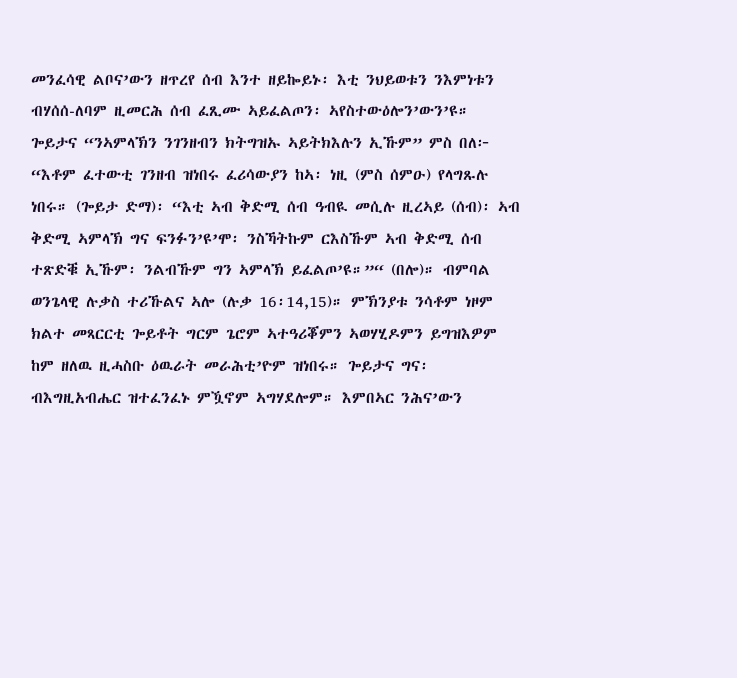መንፈሳዊ ልቦና’ውን ዘጥረየ ሰብ እንተ ዘይኰይኑ፡ እቲ ንህይወቱን ንእምነቱን ብሃሰሰ-ለባም ዚመርሕ ሰብ ፈጺሙ ኣይፈልጦን፡ ኣየስተውዕሎን’ውን’ዩ።
ጐይታና “ንኣምላኽን ንገንዘብን ክትግዝኡ ኣይትክእሉን ኢኹም” ምስ በለ፦ “እቶም ፈተውቲ ገንዘብ ዝነበሩ ፈሪሳውያን ከኣ፡ ነዚ (ምስ ሰምዑ) የላግጹሉ ነበሩ። (ጐይታ ድማ)፡ “እቲ ኣብ ቅድሚ ሰብ ዓብዪ መሲሉ ዚረኣይ (ሰብ)፡ ኣብ ቅድሚ ኣምላኽ ግና ፍንፉን’ዩ’ሞ፡ ንስኻትኩም ርእስኹም ኣብ ቅድሚ ሰብ ተጽድቑ ኢኹም፡ ንልብኹም ግን ኣምላኽ ይፈልጦ’ዩ።”“ (በሎ)። ብምባል ወንጌላዊ ሉቃስ ተሪኹልና ኣሎ (ሉቃ 16፡14,15)። ምኽንያቱ ንሳቶም ነዞም ክልተ መጻርርቲ ጐይቶት ግርም ጌሮም ኣተዓሪቖምን ኣወሃሂዶምን ይግዝእዎም ከም ዘለዉ ዚሓስቡ ዕዉራት መራሕቲ’ዮም ዝነበሩ። ጐይታና ግና፡ ብእግዚአብሔር ዝተፈንፈኑ ምዃኖም ኣግሃደሎም። እምበኣር ንሕና’ውን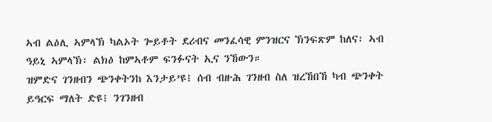ኣብ ልዕሊ ኣምላኽ ካልኦት ጐይቶት ደሪብና መንፈሳዊ ምንዝርና ኽንፍጽም ከለና፡ ኣብ ዓይኒ ኣምላኽ፡ ልክዕ ከምኣቶም ፍንፉናት ኢና ንኸውን።
ዝምድና ገንዘብን ጭንቀትንከ እንታይ’ዩ፧ ሰብ ብዙሕ ገንዘብ ስለ ዝረኸበኸ ካብ ጭንቀት ይዓርፍ ማለት ድዩ፧ ንገንዘብ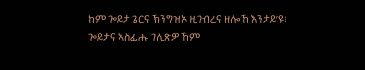ከም ጐይታ ጌርና ኽንግዝኦ ዚገብረና ዘሎኸ እንታይ’ዩ፧ ጐይታና ኣስፊሑ ገሊጽዎ ኸም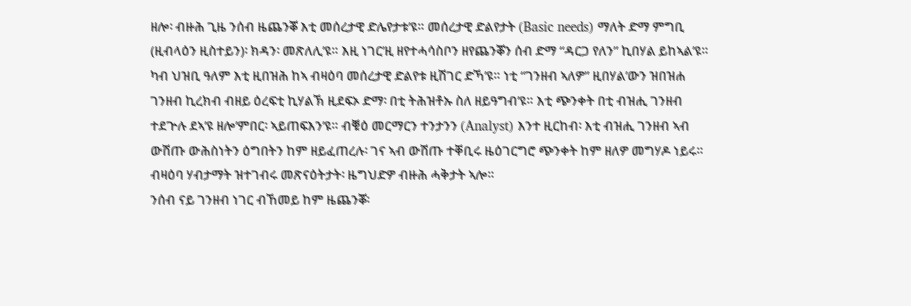ዘሎ፡ ብዙሕ ጊዜ ንሰብ ዜጨንቖ እቲ መሰረታዊ ድሌየታቱ’ዩ። መሰረታዊ ድልየታት (Basic needs) ማለት ድማ ምግቢ (ዚብላዕን ዚስተይን)፡ ክዳን፡ መጽለሊ’ዩ። እዚ ነገር’ዚ ዘየተሓሳስቦን ዘየጨንቖን ሰብ ድማ “ዳርጋ የለን” ኪበሃል ይከኣል’ዩ። ካብ ህዝቢ ዓለም እቲ ዚበዝሕ ከኣ ብዛዕባ መሰረታዊ ድልየቱ ዚሽገር ድኻ’ዩ። ነቲ “ገንዘብ ኣለዎ” ዚበሃል’ውን ዝበዝሐ ገንዘብ ኪረክብ ብዘይ ዕረፍቲ ኪሃልኽ ዚደፍኦ ድማ፡ በቲ ትሕዝቶኡ ስለ ዘይዓግብ’ዩ። እቲ ጭንቀት በቲ ብዝሒ ገንዘብ ተደጕሉ ደኣ’ዩ ዘሎ’ምበር፡ ኣይጠፍእን’ዩ። ብቑዕ መርማርን ተንታንን (Analyst) እንተ ዚርከብ፡ እቲ ብዝሒ ገንዘብ ኣብ ውሽጡ ውሕስነትን ዕግበትን ከም ዘይፈጠረሉ፡ ገና ኣብ ውሽጡ ተቐቢሩ ዜዕገርግሮ ጭንቀት ከም ዘለዎ መግሃዶ ነይሩ። ብዛዕባ ሃብታማት ዝተገብሩ መጽናዕትታት፡ ዜግህድዎ ብዙሕ ሓቅታት ኣሎ።
ንሰብ ናይ ገንዘብ ነገር ብኸመይ ከም ዜጨንቖ፡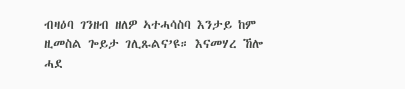ብዛዕባ ገንዘብ ዘለዎ ኣተሓሳስባ እንታይ ከም ዚመስል ጐይታ ገሊጹልና’ዩ። እናመሃረ ኸሎ ሓደ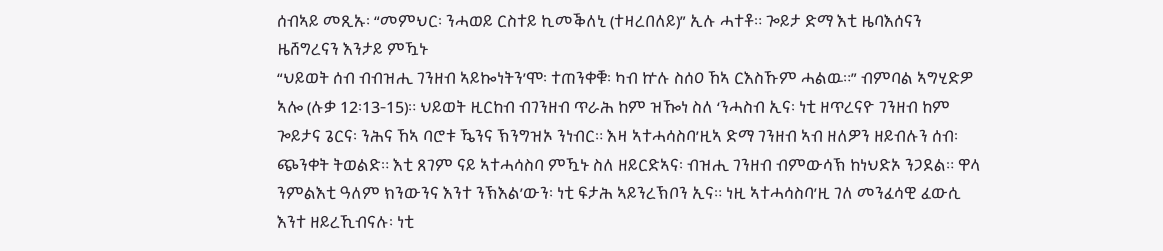ሰብኣይ መጺኡ፡ “መምህር፡ ንሓወይ ርስተይ ኪመቕለኒ (ተዛረበለይ)” ኢሉ ሓተቶ። ጐይታ ድማ እቲ ዜባእሰናን ዜሸግረናን እንታይ ምዃኑ
“ህይወት ሰብ ብብዝሒ ገንዘብ ኣይኰነትን’ሞ፡ ተጠንቀቑ፡ ካብ ኵሉ ስሰዐ ኸኣ ርእስኹም ሓልዉ።” ብምባል ኣግሂድዎ ኣሎ (ሉቃ 12፡13-15)። ህይወት ዚርከብ ብገንዘብ ጥራሕ ከም ዝዀነ ስለ ‘ንሓስብ ኢና፡ ነቲ ዘጥረናዮ ገንዘብ ከም ጐይታና ጌርና፡ ንሕና ኸኣ ባሮቱ ዄንና ኽንግዝኦ ንነብር። እዛ ኣተሓሳስባ’ዚኣ ድማ ገንዘብ ኣብ ዘለዎን ዘይብሉን ሰብ፡ ጭንቀት ትወልድ። እቲ ጸገም ናይ ኣተሓሳስባ ምዃኑ ስለ ዘይርድኣና፡ ብዝሒ ገንዘብ ብምውሳኽ ከነህድኦ ንጋደል። ዋላ ንምልእቲ ዓለም ክንውንና እንተ ንኽእል’ውን፡ ነቲ ፍታሕ ኣይንረኽቦን ኢና። ነዚ ኣተሓሳስባ’ዚ ገለ መንፈሳዊ ፈውሲ እንተ ዘይረኺብናሉ፡ ነቲ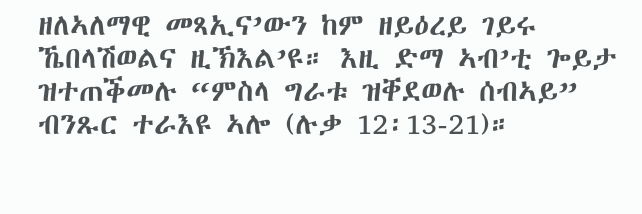ዘለኣለማዊ መጻኢና’ውን ከም ዘይዕረይ ገይሩ ኼበላሽወልና ዚኽእል’ዩ። እዚ ድማ ኣብ’ቲ ጐይታ ዝተጠቕመሉ “ምስላ ግራቱ ዝቐደወሉ ሰብኣይ” ብንጹር ተራእዩ ኣሎ (ሉቃ 12፡13-21)።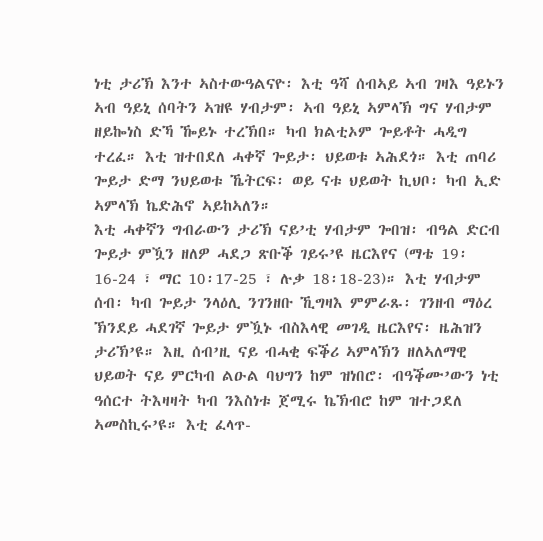ነቲ ታሪኽ እንተ ኣስተውዓልናዮ፡ እቲ ዓሻ ሰብኣይ ኣብ ገዛእ ዓይኑን ኣብ ዓይኒ ሰባትን ኣዝዩ ሃብታም፡ ኣብ ዓይኒ ኣምላኽ ግና ሃብታም ዘይኰነስ ድኻ ዀይኑ ተረኽበ። ካብ ክልቲኦም ጐይቶት ሓዲግ ተረፈ። እቲ ዝተበደለ ሓቀኛ ጐይታ፡ ህይወቱ ኣሕደጎ። እቲ ጠባሪ ጐይታ ድማ ንህይወቱ ኼትርፍ፡ ወይ ናቱ ህይወት ኪህቦ፡ ካብ ኢድ ኣምላኽ ኬድሕኖ ኣይከኣለን።
እቲ ሓቀኛን ግብራውን ታሪኽ ናይ’ቲ ሃብታም ጐበዝ፡ ብዓል ድርብ ጐይታ ምዃን ዘለዎ ሓደጋ ጽቡቕ ገይሩ’ዩ ዜርእየና (ማቴ 19፡16-24 ፣ ማር 10፡17-25 ፣ ሉቃ 18፡18-23)። እቲ ሃብታም ሰብ፡ ካብ ጐይታ ንላዕሊ ንገንዘቡ ኺግዛእ ምምራጹ፡ ገንዘብ ማዕረ ኽንደይ ሓደገኛ ጐይታ ምዃኑ ብስእላዊ መገዲ ዜርእየና፡ ዜሕዝን ታሪኽ’ዩ። እዚ ሰብ’ዚ ናይ ብሓቂ ፍቕሪ ኣምላኽን ዘለኣለማዊ ህይወት ናይ ምርካብ ልዑል ባህግን ከም ዝነበሮ፡ ብዓቕሙ’ውን ነቲ ዓሰርተ ትእዛዛት ካብ ንእስነቱ ጀሚሩ ኬኽብሮ ከም ዝተጋደለ ኣመስኪሩ’ዩ። እቲ ፈላጥ-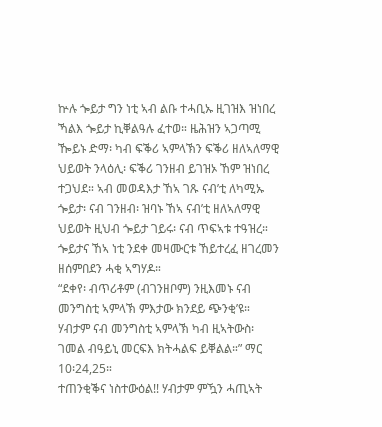ኵሉ ጐይታ ግን ነቲ ኣብ ልቡ ተሓቢኡ ዚገዝእ ዝነበረ ኻልእ ጐይታ ኪቐልዓሉ ፈተወ። ዜሕዝን ኣጋጣሚ ዀይኑ ድማ፡ ካብ ፍቕሪ ኣምላኽን ፍቕሪ ዘለኣለማዊ ህይወት ንላዕሊ፡ ፍቕሪ ገንዘብ ይገዝኦ ኸም ዝነበረ ተጋህደ። ኣብ መወዳእታ ኸኣ ገጹ ናብ’ቲ ለካሚኡ ጐይታ፡ ናብ ገንዘብ፡ ዝባኑ ኸኣ ናብ’ቲ ዘለኣለማዊ ህይወት ዚህብ ጐይታ ገይሩ፡ ናብ ጥፍኣቱ ተዓዝረ። ጐይታና ኸኣ ነቲ ንደቀ መዛሙርቱ ኸይተረፈ ዘገረመን ዘሰምበደን ሓቂ ኣግሃዶ።
“ደቀየ፡ ብጥሪቶም (ብገንዘቦም) ንዚእመኑ ናብ መንግስቲ ኣምላኽ ምእታው ክንደይ ጭንቂ’ዩ። ሃብታም ናብ መንግስቲ ኣምላኽ ካብ ዚኣትውስ፡ ገመል ብዓይኒ መርፍእ ክትሓልፍ ይቐልል።” ማር 10፡24,25።
ተጠንቂቕና ነስተውዕል!! ሃብታም ምዃን ሓጢኣት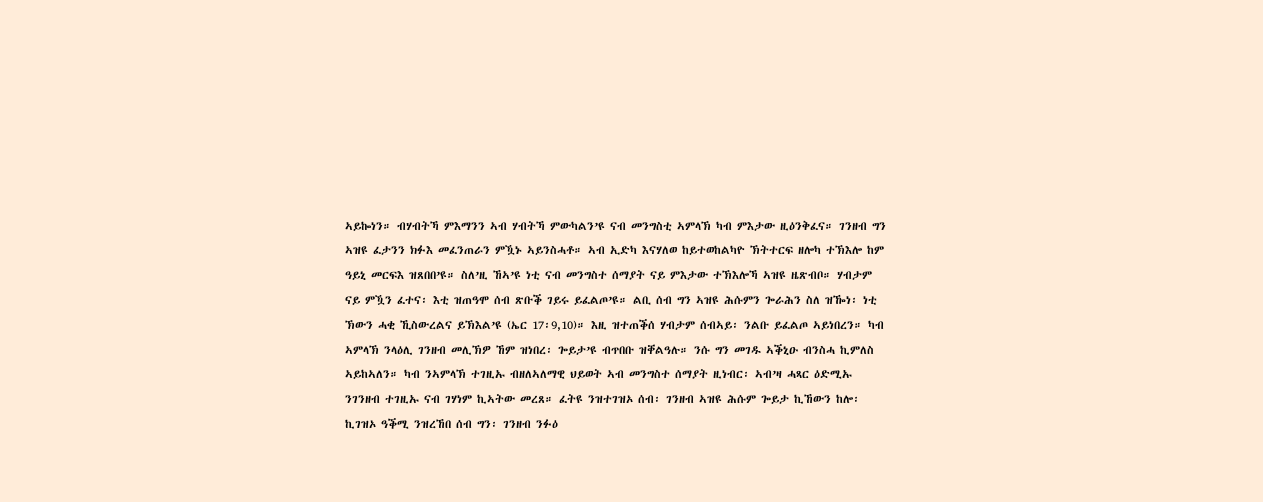ኣይኰነን። ብሃብትኻ ምእማንን ኣብ ሃብትኻ ምውካልን’ዩ ናብ መንግስቲ ኣምላኽ ካብ ምእታው ዚዕንቅፈና። ገንዘብ ግን ኣዝዩ ፈታንን ክፉእ መፈንጠራን ምዃኑ ኣይንስሓቶ። ኣብ ኢድካ እናሃለወ ከይተወከልካዮ ኽትተርፍ ዘሎካ ተኽእሎ ከም ዓይኒ መርፍእ ዝጸበበ’ዩ። ስለ’ዚ ኸኣ’ዩ ነቲ ናብ መንግስተ ሰማያት ናይ ምእታው ተኽእሎኻ ኣዝዩ ዜጽብቦ። ሃብታም ናይ ምዃን ፈተና፡ እቲ ዝጠዓሞ ሰብ ጽቡቕ ገይሩ ይፈልጦ’ዩ። ልቢ ሰብ ግን ኣዝዩ ሕሱምን ጐራሕን ስለ ዝዀነ፡ ነቲ ኽውን ሓቂ ኺስውረልና ይኽእል’ዩ (ኤር 17፡9,10)። እዚ ዝተጠቕሰ ሃብታም ሰብኣይ፡ ንልቡ ይፈልጦ ኣይነበረን። ካብ ኣምላኽ ንላዕሊ ገንዘብ መሊኽዎ ኸም ዝነበረ፡ ጐይታ’ዩ ብጥበቡ ዝቐልዓሉ። ንሱ ግን መገዱ ኣቕኒዑ ብንስሓ ኪምለስ ኣይከኣለን። ካብ ንኣምላኽ ተገዚኡ ብዘለኣለማዊ ህይወት ኣብ መንግስተ ሰማያት ዚነብር፡ ኣብ’ዛ ሓጻር ዕድሚኡ ንገንዘብ ተገዚኡ ናብ ገሃነም ኪኣትው መረጸ። ፈትዩ ንዝተገዝኦ ሰብ፡ ገንዘብ ኣዝዩ ሕሱም ጐይታ ኪኸውን ከሎ፡ ኪገዝኦ ዓቕሚ ንዝረኸበ ሰብ ግን፡ ገንዘብ ንፉዕ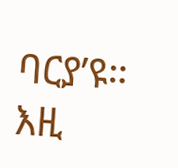ባርያ’ዩ። እዚ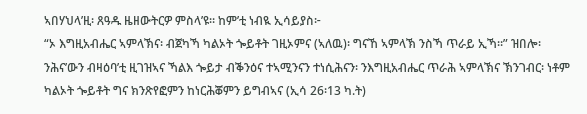ኣበሃህላ’ዚ፡ ጸዓዱ ዜዘውትርዎ ምስላ’ዩ። ከም’ቲ ነብዪ ኢሳይያስ፦
“ኦ እግዚአብሔር ኣምላኽና፡ ብጀካኻ ካልኦት ጐይቶት ገዚኦምና (ኣለዉ)፡ ግናኸ ኣምላኽ ንስኻ ጥራይ ኢኻ።” ዝበሎ፡ ንሕና’ውን ብዛዕባ’ቲ ዚገዝኣና ኻልእ ጐይታ ብቕንዕና ተኣሚንናን ተነሲሕናን፡ ንእግዚአብሔር ጥራሕ ኣምላኽና ኽንገብር፡ ነቶም ካልኦት ጐይቶት ግና ክንጽየፎምን ከነርሕቖምን ይግብኣና (ኢሳ 26፡13 ካ.ት)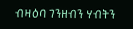ብዛዕባ ገንዘብን ሃብትን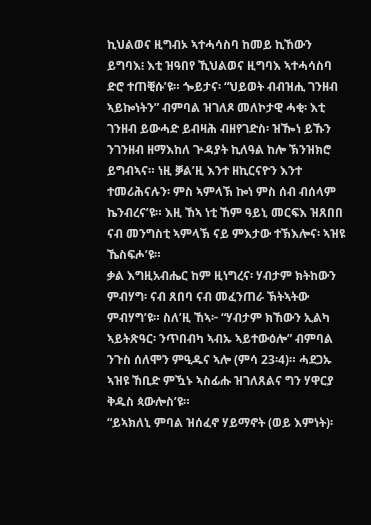ኪህልወና ዚግብኦ ኣተሓሳስባ ከመይ ኪኸውን ይግባእ፧ እቲ ዝዓበየ ኺህልወና ዚግባእ ኣተሓሳስባ ድሮ ተጠቒሱ’ዩ። ጐይታና፡ “ህይወት ብብዝሒ ገንዘብ ኣይኰነትን” ብምባል ዝገለጾ መለኮታዊ ሓቂ፡ እቲ ገንዘብ ይውሓድ ይብዛሕ ብዘየገድስ፡ ዝዀነ ይኹን ንገንዘብ ዘማእከለ ጕዳያት ኪለዓል ከሎ ኽንዝክሮ ይግብኣና። ነዚ ቓል’ዚ እንተ ዘኪርናዮን እንተ ተመሪሕናሉን፡ ምስ ኣምላኽ ኰነ ምስ ሰብ ብሰላም ኬንብረና’ዩ። እዚ ኸኣ ነቲ ኸም ዓይኒ መርፍእ ዝጸበበ ናብ መንግስቲ ኣምላኽ ናይ ምእታው ተኽእሎና፡ ኣዝዩ ኼስፍሖ’ዩ።
ቃል እግዚአብሔር ከም ዚነግረና፡ ሃብታም ክትከውን ምብሃግ፡ ናብ ጸበባ ናብ መፈንጠራ ኽትኣትው ምብሃግ’ዩ። ስለ’ዚ ኸኣ፦ “ሃብታም ክኸውን ኢልካ ኣይትጽዓር፡ ንጥበብካ ኣብኡ ኣይተውዕሎ” ብምባል ንጉስ ሰለሞን ምዒዱና ኣሎ (ምሳ 23፡4)። ሓደጋኡ ኣዝዩ ኸቢድ ምዃኑ ኣስፊሑ ዝገለጸልና ግን ሃዋርያ ቅዱስ ጳውሎስ’ዩ።
“ይኣክለኒ ምባል ዝሰፈኖ ሃይማኖት (ወይ እምነት)፡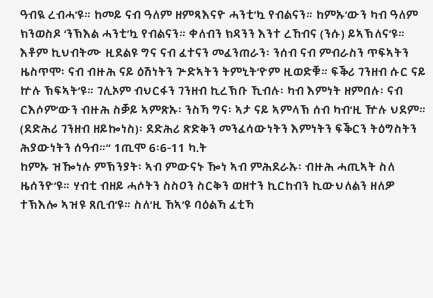ዓብዪ ረብሓ’ዩ። ከመይ ናብ ዓለም ዘምጻእናዮ ሓንቲ’ኳ የብልናን። ከምኡ’ውን ካብ ዓለም ክንወስዶ ‘ንኽእል ሓንቲ’ኳ የብልናን። ቀለብን ክዳንን እንተ ረኸብና (ንሱ) ይኣኽለና’ዩ። እቶም ኪህብትሙ ዚደልዩ ግና ናብ ፈተናን መፈንጠራን፡ ንሰብ ናብ ምብራስን ጥፍኣትን ዜስጥሞ፡ ናብ ብዙሕ ናይ ዕሽነትን ጕድኣትን ትምኒት’ዮም ዚወድቑ። ፍቕሪ ገንዘብ ሱር ናይ ኵሉ ኽፍኣት’ዩ። ገሊኦም ብህርፋን ገንዘብ ኪረኽቡ ኺብሉ፡ ካብ እምነት ዘምበሉ፡ ናብ ርእሶም’ውን ብዙሕ ስቓይ ኣምጽኡ፡ ንስኻ ግና፡ ኣታ ናይ ኣምላኽ ሰብ ካብ’ዚ ዅሉ ህደም። (ደድሕሪ ገንዘብ ዘይኰነስ)፡ ደድሕሪ ጽድቅን መንፈሳውነትን እምነትን ፍቕርን ትዕግስትን ሕያውነትን ሰዓብ።” 1ጢሞ 6፡6-11 ካ.ት
ከምኡ ዝዀነሉ ምኽንያት፡ ኣብ ምውናኑ ዀነ ኣብ ምሕደራኡ፡ ብዙሕ ሓጢኣት ስለ ዜሰንዮ’ዩ። ሃብቲ ብዘይ ሓሶትን ስስዐን ስርቅን ወዘተን ኪርከብን ኪውህለልን ዘለዎ ተኽእሎ ኣዝዩ ጸቢብ’ዩ። ስለ’ዚ ኸኣ’ዩ ባዕልኻ ፈቲኻ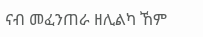ናብ መፈንጠራ ዘሊልካ ኸም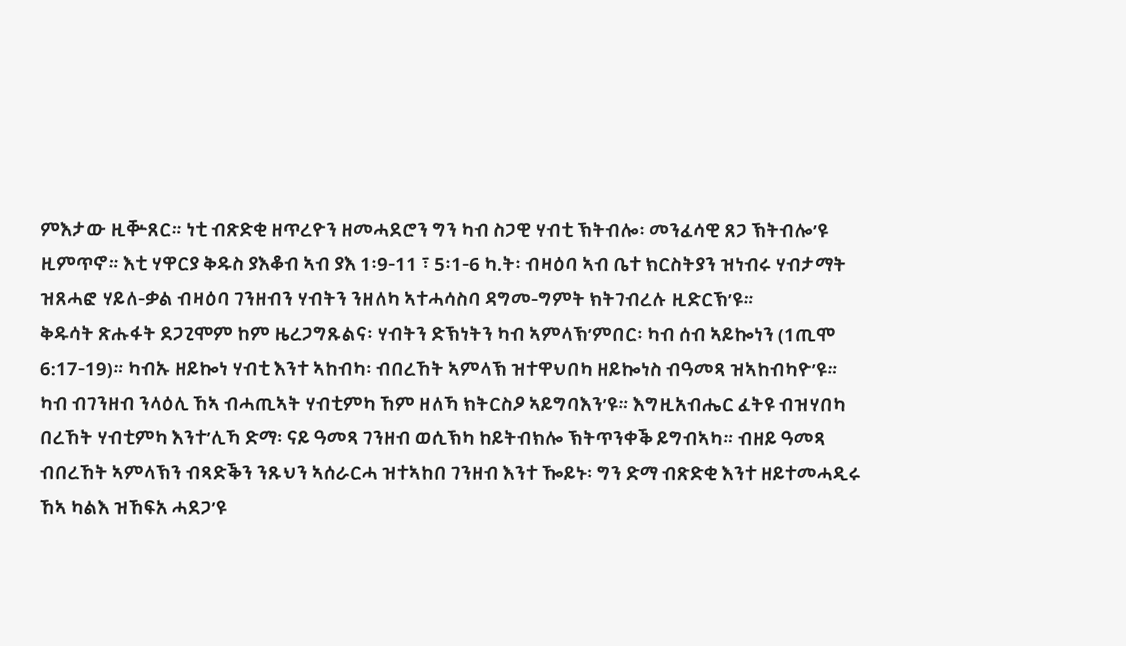ምእታው ዚቝጸር። ነቲ ብጽድቂ ዘጥረዮን ዘመሓደሮን ግን ካብ ስጋዊ ሃብቲ ኽትብሎ፡ መንፈሳዊ ጸጋ ኽትብሎ’ዩ ዚምጥኖ። እቲ ሃዋርያ ቅዱስ ያእቆብ ኣብ ያእ 1፡9-11 ፣ 5፡1-6 ካ.ት፡ ብዛዕባ ኣብ ቤተ ክርስትያን ዝነብሩ ሃብታማት ዝጸሓፎ ሃይለ-ቃል ብዛዕባ ገንዘብን ሃብትን ንዘለካ ኣተሓሳስባ ዳግመ-ግምት ክትገብረሉ ዚድርኽ’ዩ።
ቅዱሳት ጽሑፋት ደጋጊሞም ከም ዜረጋግጹልና፡ ሃብትን ድኽነትን ካብ ኣምላኽ’ምበር፡ ካብ ሰብ ኣይኰነን (1ጢሞ 6:17-19)። ካብኡ ዘይኰነ ሃብቲ እንተ ኣከብካ፡ ብበረኸት ኣምላኽ ዝተዋህበካ ዘይኰነስ ብዓመጻ ዝኣከብካዮ’ዩ። ካብ ብገንዘብ ንላዕሊ ኸኣ ብሓጢኣት ሃብቲምካ ኸም ዘለኻ ክትርስዖ ኣይግባእን’ዩ። እግዚአብሔር ፈትዩ ብዝሃበካ በረኸት ሃብቲምካ እንተ’ሊኻ ድማ፡ ናይ ዓመጻ ገንዘብ ወሲኽካ ከይትብክሎ ኽትጥንቀቕ ይግብኣካ። ብዘይ ዓመጻ ብበረኸት ኣምላኽን ብጻድቕን ንጹህን ኣሰራርሓ ዝተኣከበ ገንዘብ እንተ ዀይኑ፡ ግን ድማ ብጽድቂ እንተ ዘይተመሓዲሩ ኸኣ ካልእ ዝኸፍአ ሓደጋ’ዩ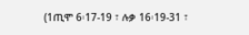(1ጢሞ 6፡17-19 ፣ ሉቃ 16፡19-31 ፣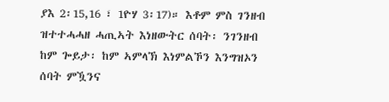ያእ 2፡15,16 ፣ 1ዮሃ 3፡17)። እቶም ምስ ገንዘብ ዝተተሓሓዘ ሓጢኣት እነዘውትር ሰባት፡ ንገንዘብ ከም ጐይታ፡ ከም ኣምላኽ እነምልኾን እንግዝኦን ሰባት ምዃንና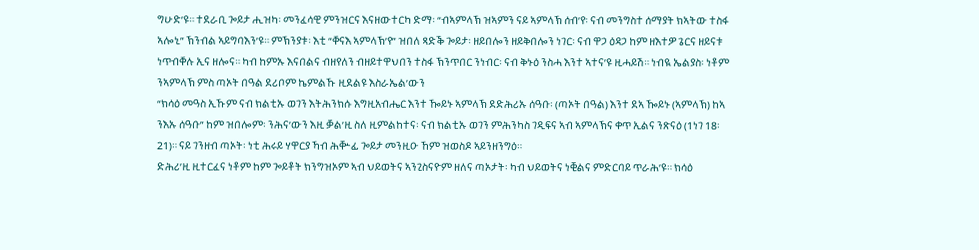ግሁድ’ዩ። ተደራቢ ጐይታ ሒዝካ፡ መንፈሳዊ ምንዝርና እናዘውተርካ ድማ፡ “ብኣምላኽ ዝኣምን ናይ ኣምላኽ ሰብ’የ፡ ናብ መንግስተ ሰማያት ክኣትው ተስፋ ኣሎኒ” ኽንብል ኣይግባእን’ዩ። ምኽንያቱ፡ እቲ “ቐናእ ኣምላኽ’የ” ዝበለ ጻድቕ ጐይታ፡ ዘይበሎን ዘይቅበሎን ነገር፡ ናብ ዋጋ ዕዳጋ ከም ዘእተዎ ጌርና ዘይናቱ ነጥብቐሉ ኢና ዘሎና። ካብ ከምኡ እናበልና ብዘየለን ብዘይተዋህበን ተስፋ ኽንጥበር ንነብር፡ ናብ ቅኑዕ ንስሓ እንተ ኣተና’ዩ ዚሓይሽ። ነብዪ ኤልያስ፡ ነቶም ንኣምላኽ ምስ ጣኦት በዓል ደሪቦም ኬምልኹ ዚደልዩ እስራኤል’ውን
“ክሳዕ መዓስ ኢኹም ናብ ክልቲኡ ወገን እትሕንክሱ እግዚአብሔር እንተ ዀይኑ ኣምላኽ ደድሕሪኡ ሰዓቡ፡ (ጣኦት በዓል) እንተ ደኣ ዀይኑ (ኣምላኽ) ከኣ ንእኡ ሰዓቡ” ከም ዝበሎም፡ ንሕና’ውን እዚ ቓል’ዚ ስለ ዚምልከተና፡ ናብ ክልቲኡ ወገን ምሕንካስ ገዲፍና ኣብ ኣምላኽና ቀጥ ኢልና ንጽናዕ (1ነገ 18፡21)። ናይ ገንዘብ ጣኦት፡ ነቲ ሕሩይ ሃዋርያ ኻብ ሕቝፊ ጐይታ መንዚዑ ኸም ዝወስዶ ኣይንዘንግዕ።
ድሕሪ’ዚ ዚተርፈና ነቶም ከም ጐይቶት ክንግዝኦም ኣብ ህይወትና ኣንጊስናዮም ዘለና ጣኦታት፡ ካብ ህይወትና ነቒልና ምድርባይ ጥራሕ’ዩ። ክሳዕ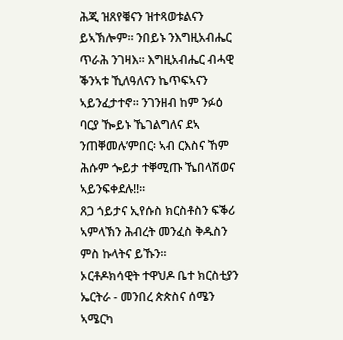ሕጂ ዝጸየቑናን ዝተጻወቱልናን ይኣኽሎም። ንበይኑ ንእግዚአብሔር ጥራሕ ንገዛእ። እግዚአብሔር ብሓዊ ቕንኣቱ ኺለዓለናን ኬጥፍኣናን ኣይንፈታተኖ። ንገንዘብ ከም ንፉዕ ባርያ ዀይኑ ኼገልግለና ደኣ ንጠቐመሉ’ምበር፡ ኣብ ርእስና ኸም ሕሱም ጐይታ ተቐሚጡ ኼበላሽወና ኣይንፍቀደሉ!!።
ጸጋ ጎይታና ኢየሱስ ክርስቶስን ፍቕሪ ኣምላኽን ሕብረት መንፈስ ቅዱስን ምስ ኩላትና ይኹን።
ኦርቶዶክሳዊት ተዋህዶ ቤተ ክርስቲያን ኤርትራ - መንበረ ጵጵስና ሰሜን ኣሜርካ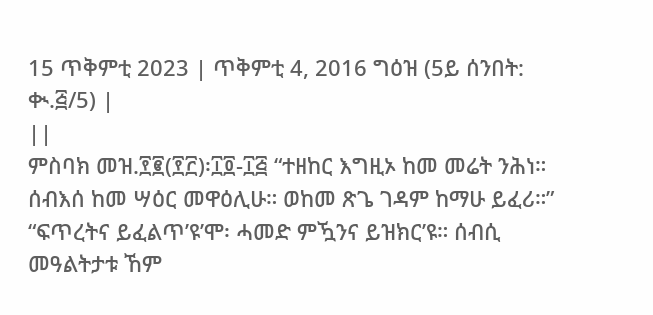15 ጥቅምቲ 2023 | ጥቅምቲ 4, 2016 ግዕዝ (5ይ ሰንበት: ቊ.፭/5) |
||
ምስባክ መዝ.፻፪(፻፫)፡፲፬-፲፭ “ተዘከር እግዚኦ ከመ መሬት ንሕነ። ሰብእሰ ከመ ሣዕር መዋዕሊሁ። ወከመ ጽጌ ገዳም ከማሁ ይፈሪ።” “ፍጥረትና ይፈልጥ’ዩ’ሞ፡ ሓመድ ምዃንና ይዝክር’ዩ። ሰብሲ መዓልትታቱ ኸም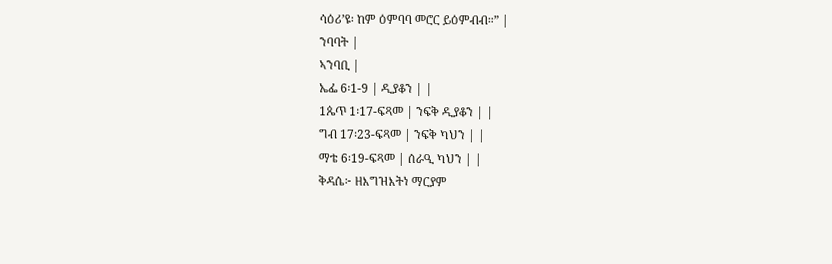ሳዕሪ’ዩ፡ ከም ዕምባባ መሮር ይዕምብብ።” |
ንባባት |
ኣንባቢ |
ኤፌ 6፡1-9 | ዲያቆን | |
1ጴጥ 1፡17-ፍጻመ | ንፍቅ ዲያቆን | |
ግብ 17፡23-ፍጻመ | ንፍቅ ካህን | |
ማቴ 6፡19-ፍጻመ | ሰራዒ ካህን | |
ቅዳሴ፦ ዘእግዝእትነ ማርያም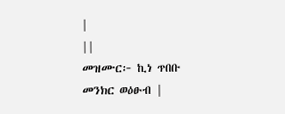|
||
መዝሙር፦ ኪነ ጥበቡ መንክር ወዕፁብ |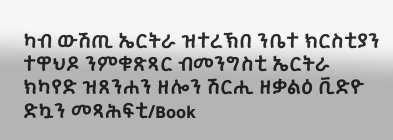ካብ ውሽጢ ኤርትራ ዝተረኽበ ንቤተ ክርስቲያን ተዋህዶ ንምቁጽጻር ብመንግስቲ ኤርትራ ክካየድ ዝጸንሐን ዘሎን ሽርሒ ዘቃልዕ ቪድዮ
ድኳን መጻሕፍቲ/Book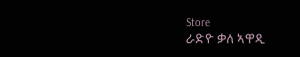Store
ራድዮ ቃለ ኣዋዲ